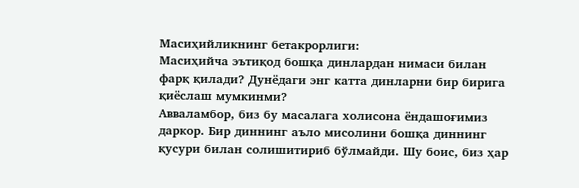Масиҳийликнинг бетакрорлиги:
Масиҳийча эътиқод бошқа динлардан нимаси билан фарқ қилади? Дунёдаги энг катта динларни бир бирига қиёслаш мумкинми?
Авваламбор, биз бу масалага холисона ёндашоғимиз даркор. Бир диннинг аъло мисолини бошқа диннинг қусури билан солишитириб бўлмайди. Шу боис, биз ҳар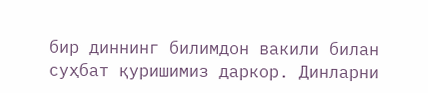бир диннинг билимдон вакили билан суҳбат қуришимиз даркор. Динларни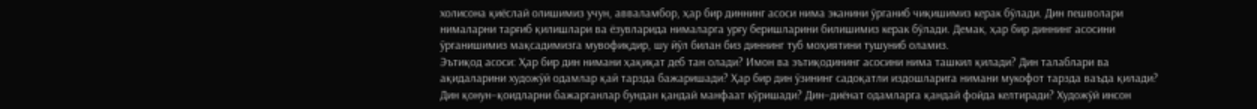холисона қиёслай олишимиз учун, авваламбор, ҳар бир диннинг асоси нима эканини ўрганиб чиқишимиз керак бўлади. Дин пешволари нималарни тарғиб қилишлари ва ёзувларида нималарга урғу беришларини билишимиз керак бўлади. Демак, ҳар бир диннинг асосини ўрганишимиз мақсадимизга мувофиқдир, шу йўл билан биз диннинг туб моҳиятини тушуниб оламиз.
Эътиқод асоси: Ҳар бир дин нимани ҳақиқат деб тан олади? Имон ва эътиқодининг асосини нима ташкил қилади? Дин талаблари ва ақидаларини художўй одамлар қай тарзда бажаришади? Ҳар бир дин ўзининг садоқатли издошларига нимани мукофот тарзда ваъда қилади? Дин қонун–қоидларни бажарганлар бундан қандай манфаат кўришади? Дин–диёнат одамларга қандай фойда келтиради? Художўй инсон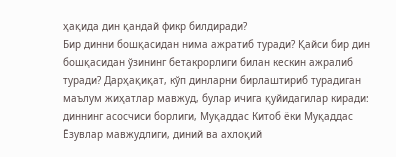ҳақида дин қандай фикр билдиради?
Бир динни бошқасидан нима ажратиб туради? Қайси бир дин бошқасидан ўзининг бетакрорлиги билан кескин ажралиб туради? Дарҳақиқат, кўп динларни бирлаштириб турадиган маълум жиҳатлар мавжуд, булар ичига қуйидагилар киради: диннинг асосчиси борлиги, Муқаддас Китоб ёки Муқаддас Ёзувлар мавжудлиги, диний ва ахлоқий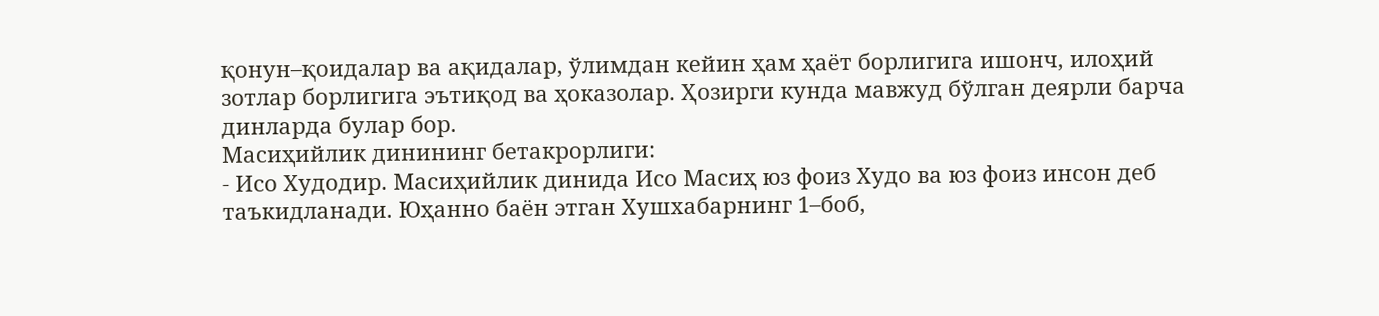қонун–қоидалар ва ақидалар, ўлимдан кейин ҳам ҳаёт борлигига ишонч, илоҳий зотлар борлигига эътиқод ва ҳоказолар. Ҳозирги кунда мавжуд бўлган деярли барча динларда булар бор.
Масиҳийлик динининг бетакрорлиги:
- Исо Худодир. Масиҳийлик динида Исо Масиҳ юз фоиз Худо ва юз фоиз инсон деб таъкидланади. Юҳанно баён этган Хушхабарнинг 1–боб,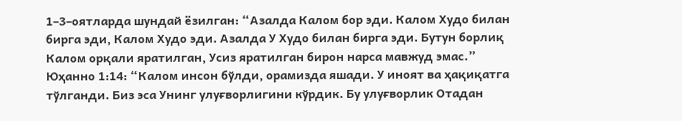1–3–оятларда шундай ёзилган: “Азалда Калом бор эди. Калом Худо билан бирга эди, Калом Худо эди. Азалда У Худо билан бирга эди. Бутун борлиқ Калом орқали яратилган, Усиз яратилган бирон нарса мавжуд эмас.” Юҳанно 1:14: “Калом инсон бўлди, орамизда яшади. У иноят ва ҳақиқатга тўлганди. Биз эса Унинг улуғворлигини кўрдик. Бу улуғворлик Отадан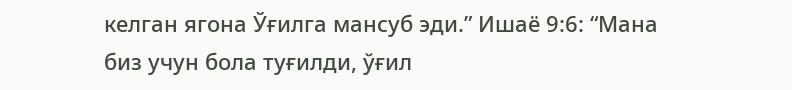келган ягона Ўғилга мансуб эди.” Ишаё 9:6: “Мана биз учун бола туғилди, ўғил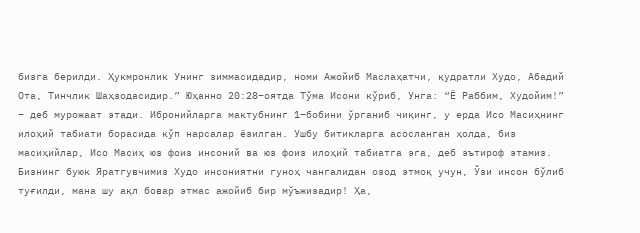бизга берилди. Ҳукмронлик Унинг зиммасидадир, номи Ажойиб Маслаҳатчи, қудратли Худо, Абадий Ота, Тинчлик Шаҳзодасидир.” Юҳанно 20:28–оятда Тўма Исони кўриб, Унга: “Ё Раббим, Худойим!” – деб мурожаат этади. Ибронийларга мактубнинг 1–бобини ўрганиб чиқинг, у ерда Исо Масиҳнинг илоҳий табиати борасида кўп нарсалар ёзилган. Ушбу битикларга асосланган ҳолда, биз масиҳийлар, Исо Масиҳ юз фоиз инсоний ва юз фоиз илоҳий табиатга эга, деб эътироф этамиз. Бизнинг буюк Яратгувчимиз Худо инсониятни гуноҳ чангалидан озод этмоқ учун, Ўзи инсон бўлиб туғилди, мана шу ақл бовар этмас ажойиб бир мўъжизадир! Ҳа,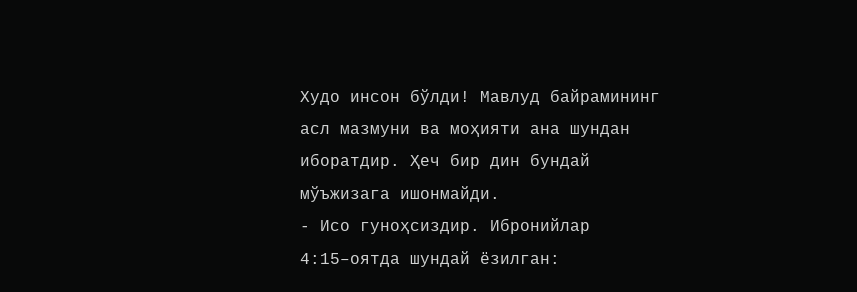Худо инсон бўлди! Мавлуд байрамининг асл мазмуни ва моҳияти ана шундан иборатдир. Ҳеч бир дин бундай мўъжизага ишонмайди.
- Исо гуноҳсиздир. Ибронийлар 4:15–оятда шундай ёзилган: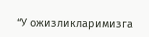“У ожизликларимизга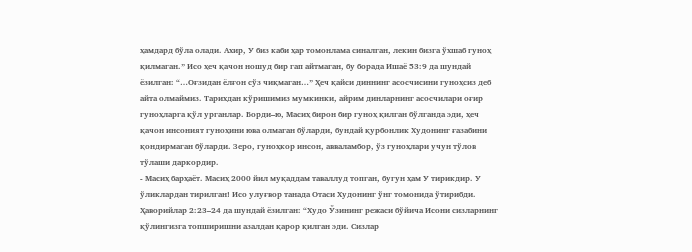ҳамдард бўла олади. Ахир, У биз каби ҳар томонлама синалган, лекин бизга ўхшаб гуноҳ қилмаган.” Исо ҳеч қачон ношуд бир гап айтмаган, бу борада Ишаё 53:9 да шундай ёзилган: “…Оғзидан ёлғон сўз чиқмаган…” Ҳеч қайси диннинг асосчисини гуноҳсиз деб айта олмаймиз. Тарихдан кўришимиз мумкинки, айрим динларнинг асосчилари оғир гуноҳларга қўл урганлар. Борди–ю, Масиҳ бирон бир гуноҳ қилган бўлганда эди, ҳеч қачон инсоният гуноҳини юва олмаган бўларди, бундай қурбонлик Худонинг ғазабини қондирмаган бўларди. Зеро, гуноҳкор инсон, авваламбор, ўз гуноҳлари учун тўлов тўлаши даркордир.
- Масиҳ барҳаёт. Масиҳ 2000 йил муқаддам таваллуд топган, бугун ҳам У тирикдир. У ўликлардан тирилган! Исо улуғвор танада Отаси Худонинг ўнг томонида ўтирибди. Ҳаворийлар 2:23–24 да шундай ёзилган: “Худо Ўзининг режаси бўйича Исони сизларнинг қўлингизга топширишни азалдан қарор қилган эди. Сизлар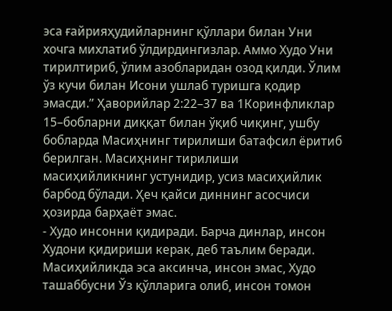эса ғайрияҳудийларнинг қўллари билан Уни хочга михлатиб ўлдирдингизлар. Аммо Худо Уни тирилтириб, ўлим азобларидан озод қилди. Ўлим ўз кучи билан Исони ушлаб туришга қодир эмасди.” Ҳаворийлар 2:22–37 ва 1Коринфликлар 15–бобларни диққат билан ўқиб чиқинг, ушбу бобларда Масиҳнинг тирилиши батафсил ёритиб берилган. Масиҳнинг тирилиши масиҳийликнинг устунидир, усиз масиҳийлик барбод бўлади. Ҳеч қайси диннинг асосчиси ҳозирда барҳаёт эмас.
- Худо инсонни қидиради. Барча динлар, инсон Худони қидириши керак, деб таълим беради. Масиҳийликда эса аксинча, инсон эмас, Худо ташаббусни Ўз қўлларига олиб, инсон томон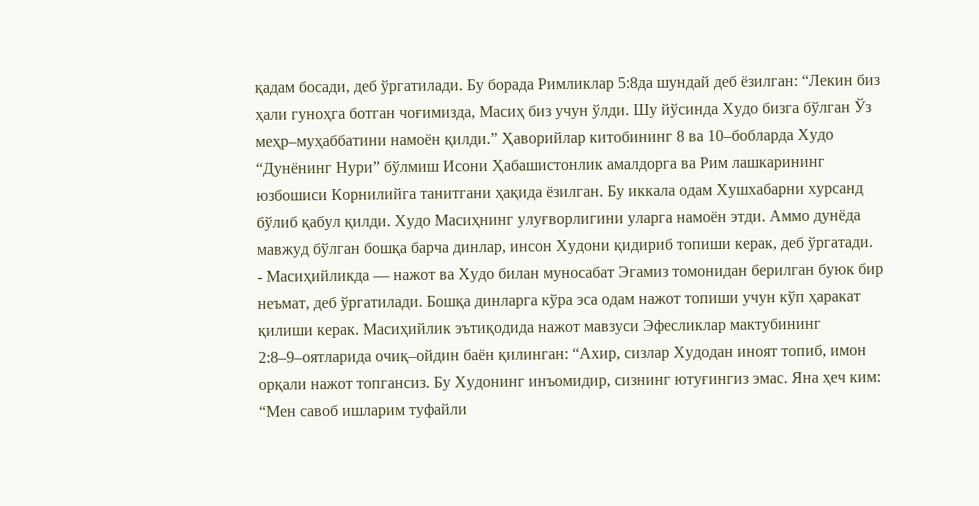қадам босади, деб ўргатилади. Бу борада Римликлар 5:8да шундай деб ёзилган: “Лекин биз ҳали гуноҳга ботган чоғимизда, Масиҳ биз учун ўлди. Шу йўсинда Худо бизга бўлган Ўз меҳр–муҳаббатини намоён қилди.” Ҳаворийлар китобининг 8 ва 10–бобларда Худо “Дунёнинг Нури” бўлмиш Исони Ҳабашистонлик амалдорга ва Рим лашкарининг юзбошиси Корнилийга танитгани ҳақида ёзилган. Бу иккала одам Хушхабарни хурсанд бўлиб қабул қилди. Худо Масиҳнинг улуғворлигини уларга намоён этди. Аммо дунёда мавжуд бўлган бошқа барча динлар, инсон Худони қидириб топиши керак, деб ўргатади.
- Масиҳийликда — нажот ва Худо билан муносабат Эгамиз томонидан берилган буюк бир неъмат, деб ўргатилади. Бошқа динларга кўра эса одам нажот топиши учун кўп ҳаракат қилиши керак. Масиҳийлик эътиқодида нажот мавзуси Эфесликлар мактубининг 2:8–9–оятларида очиқ–ойдин баён қилинган: “Ахир, сизлар Худодан иноят топиб, имон орқали нажот топгансиз. Бу Худонинг инъомидир, сизнинг ютуғингиз эмас. Яна ҳеч ким: “Мен савоб ишларим туфайли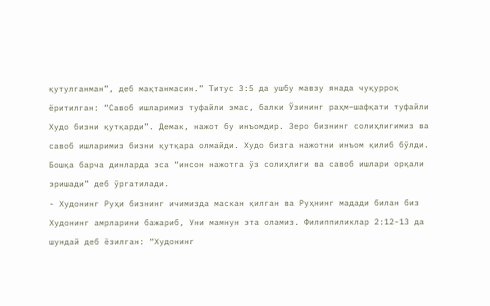қутулганман”, деб мақтанмасин.” Титус 3:5 да ушбу мавзу янада чуқурроқ ёритилган: “Савоб ишларимиз туфайли эмас, балки Ўзининг раҳм–шафқати туфайли Худо бизни қутқарди”. Демак, нажот бу инъомдир. Зеро бизнинг солиҳлигимиз ва савоб ишларимиз бизни қутқара олмайди. Худо бизга нажотни инъом қилиб бўлди. Бошқа барча динларда эса “инсон нажотга ўз солиҳлиги ва савоб ишлари орқали эришади” деб ўргатилади.
- Худонинг Руҳи бизнинг ичимизда маскан қилган ва Руҳнинг мадади билан биз Худонинг амрларини бажариб, Уни мамнун эта оламиз. Филиппиликлар 2:12-13 да шундай деб ёзилган: “Худонинг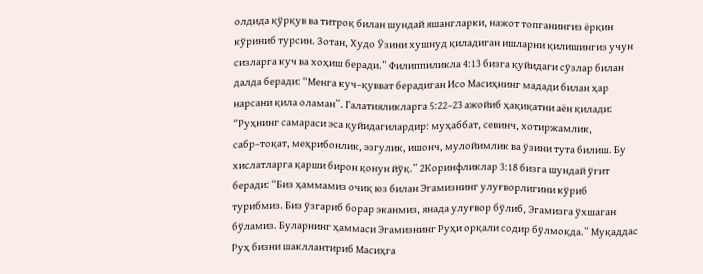олдида қўрқув ва титроқ билан шундай яшангларки, нажот топганингиз ёрқин кўриниб турсин. Зотан, Худо Ўзини хушнуд қиладиган ишларни қилишингиз учун сизларга куч ва хоҳиш беради.” Филиппиликла 4:13 бизга қуйидаги сўзлар билан далда беради: “Менга куч–қувват берадиган Исо Масиҳнинг мадади билан ҳар нарсани қила оламан”. Галатияликларга 5:22–23 ажойиб ҳақиқатни аён қилади: “Руҳнинг самараси эса қуйидагилардир: муҳаббат, севинч, хотиржамлик, сабр–тоқат, меҳрибонлик, эзгулик, ишонч, мулойимлик ва ўзини тута билиш. Бу хислатларга қарши бирон қонун йўқ.” 2Коринфликлар 3:18 бизга шундай ўгит беради: “Биз ҳаммамиз очиқ юз билан Эгамизнинг улуғворлигини кўриб турибмиз. Биз ўзгариб борар эканмиз, янада улуғвор бўлиб, Эгамизга ўхшаган бўламиз. Буларнинг ҳаммаси Эгамизнинг Руҳи орқали содир бўлмоқда.” Муқаддас Руҳ бизни шакллантириб Масиҳга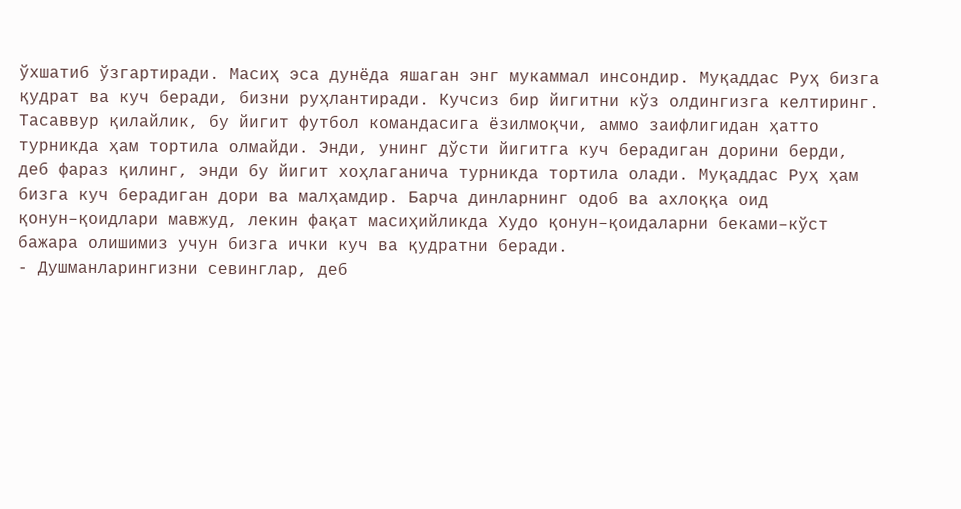ўхшатиб ўзгартиради. Масиҳ эса дунёда яшаган энг мукаммал инсондир. Муқаддас Руҳ бизга қудрат ва куч беради, бизни руҳлантиради. Кучсиз бир йигитни кўз олдингизга келтиринг. Тасаввур қилайлик, бу йигит футбол командасига ёзилмоқчи, аммо заифлигидан ҳатто турникда ҳам тортила олмайди. Энди, унинг дўсти йигитга куч берадиган дорини берди, деб фараз қилинг, энди бу йигит хоҳлаганича турникда тортила олади. Муқаддас Руҳ ҳам бизга куч берадиган дори ва малҳамдир. Барча динларнинг одоб ва ахлоққа оид қонун–қоидлари мавжуд, лекин фақат масиҳийликда Худо қонун–қоидаларни беками–кўст бажара олишимиз учун бизга ички куч ва қудратни беради.
- Душманларингизни севинглар, деб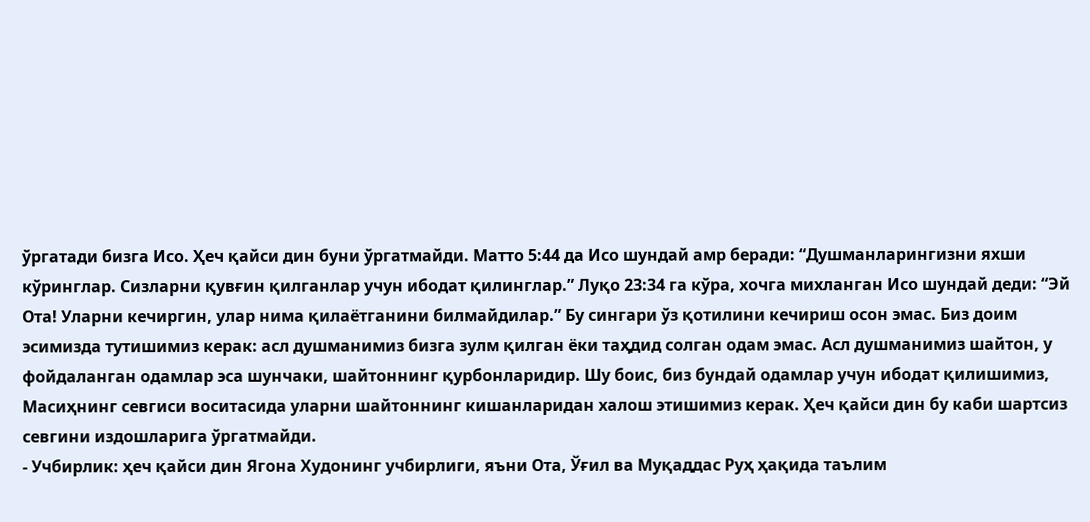ўргатади бизга Исо. Ҳеч қайси дин буни ўргатмайди. Матто 5:44 да Исо шундай амр беради: “Душманларингизни яхши кўринглар. Сизларни қувғин қилганлар учун ибодат қилинглар.” Луқо 23:34 га кўра, хочга михланган Исо шундай деди: “Эй Ота! Уларни кечиргин, улар нима қилаётганини билмайдилар.” Бу сингари ўз қотилини кечириш осон эмас. Биз доим эсимизда тутишимиз керак: асл душманимиз бизга зулм қилган ёки таҳдид солган одам эмас. Асл душманимиз шайтон, у фойдаланган одамлар эса шунчаки, шайтоннинг қурбонларидир. Шу боис, биз бундай одамлар учун ибодат қилишимиз, Масиҳнинг севгиси воситасида уларни шайтоннинг кишанларидан халош этишимиз керак. Ҳеч қайси дин бу каби шартсиз севгини издошларига ўргатмайди.
- Учбирлик: ҳеч қайси дин Ягона Худонинг учбирлиги, яъни Ота, Ўғил ва Муқаддас Руҳ ҳақида таълим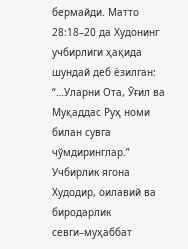бермайди. Матто 28:18–20 да Худонинг учбирлиги ҳақида шундай деб ёзилган: “…Уларни Ота, Ўғил ва Муқаддас Руҳ номи билан сувга чўмдиринглар.” Учбирлик ягона Худодир, оилавий ва биродарлик севги–муҳаббат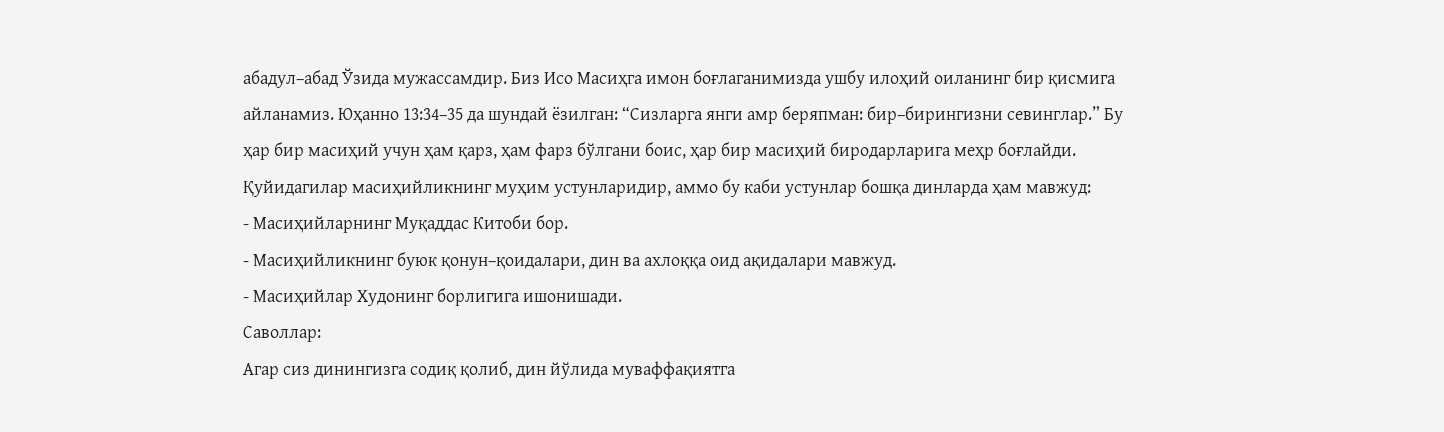абадул–абад Ўзида мужассамдир. Биз Исо Масиҳга имон боғлаганимизда ушбу илоҳий оиланинг бир қисмига айланамиз. Юҳанно 13:34–35 да шундай ёзилган: “Сизларга янги амр беряпман: бир–бирингизни севинглар.” Бу ҳар бир масиҳий учун ҳам қарз, ҳам фарз бўлгани боис, ҳар бир масиҳий биродарларига меҳр боғлайди.
Қуйидагилар масиҳийликнинг муҳим устунларидир, аммо бу каби устунлар бошқа динларда ҳам мавжуд:
- Масиҳийларнинг Муқаддас Китоби бор.
- Масиҳийликнинг буюк қонун–қоидалари, дин ва ахлоққа оид ақидалари мавжуд.
- Масиҳийлар Худонинг борлигига ишонишади.
Саволлар:
Агар сиз динингизга содиқ қолиб, дин йўлида муваффақиятга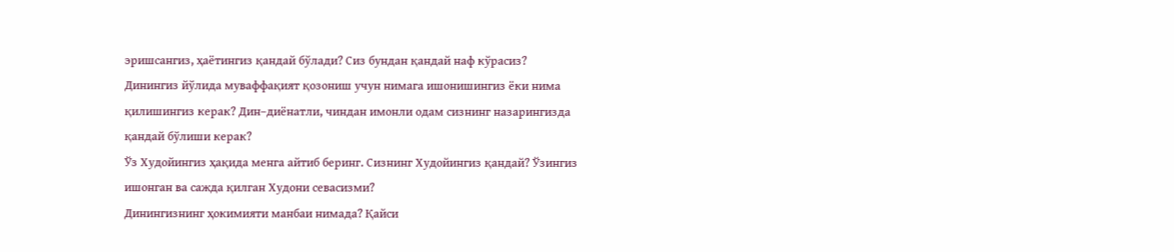эришсангиз, ҳаётингиз қандай бўлади? Сиз бундан қандай наф кўрасиз?
Динингиз йўлида муваффақият қозониш учун нимага ишонишингиз ёки нима қилишингиз керак? Дин–диёнатли, чиндан имонли одам сизнинг назарингизда қандай бўлиши керак?
Ўз Худойингиз ҳақида менга айтиб беринг. Сизнинг Худойингиз қандай? Ўзингиз ишонган ва сажда қилган Худони севасизми?
Динингизнинг ҳокимияти манбаи нимада? Қайси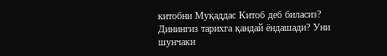китобни Муқаддас Китоб деб биласиз?
Динингиз тарихга қандай ёндашади? Уни шунчаки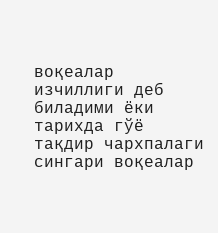воқеалар изчиллиги деб биладими ёки тарихда гўё тақдир чархпалаги сингари воқеалар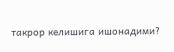такрор келишига ишонадими?